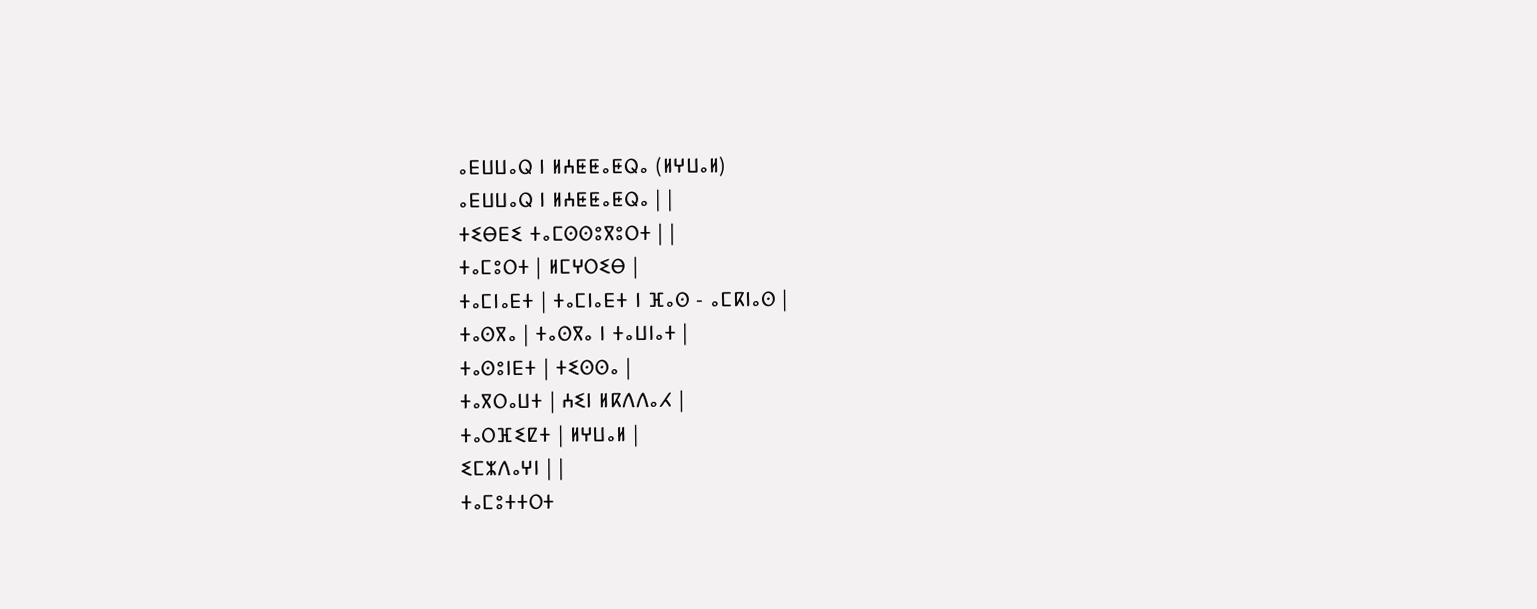ⴰⴹⵡⵡⴰⵕ ⵏ ⵍⵄⵟⵟⴰⵟⵕⴰ (ⵍⵖⵡⴰⵍ)
ⴰⴹⵡⵡⴰⵕ ⵏ ⵍⵄⵟⵟⴰⵟⵕⴰ | |
ⵜⵉⴱⴹⵉ ⵜⴰⵎⵙⵙⵓⴳⵓⵔⵜ | |
ⵜⴰⵎⵓⵔⵜ | ⵍⵎⵖⵔⵉⴱ |
ⵜⴰⵎⵏⴰⴹⵜ | ⵜⴰⵎⵏⴰⴹⵜ ⵏ ⴼⴰⵙ - ⴰⵎⴽⵏⴰⵙ |
ⵜⴰⵙⴳⴰ | ⵜⴰⵙⴳⴰ ⵏ ⵜⴰⵡⵏⴰⵜ |
ⵜⴰⵙⵓⵏⴹⵜ | ⵜⵉⵙⵙⴰ |
ⵜⴰⴳⵔⴰⵡⵜ | ⵄⵉⵏ ⵍⴽⴷⴷⴰⵃ |
ⵜⴰⵔⴼⵉⵇⵜ | ⵍⵖⵡⴰⵍ |
ⵉⵎⵣⴷⴰⵖⵏ | |
ⵜⴰⵎⵓⵜⵜⵔⵜ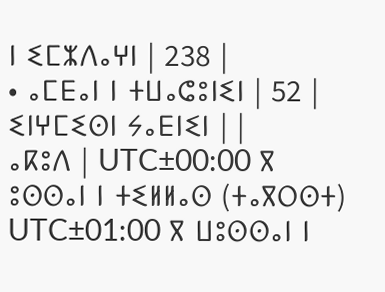ⵏ ⵉⵎⵣⴷⴰⵖⵏ | 238 |
• ⴰⵎⴹⴰⵏ ⵏ ⵜⵡⴰⵛⵓⵏⵉⵏ | 52 |
ⵉⵏⵖⵎⵉⵙⵏ ⵢⴰⴹⵏⵉⵏ | |
ⴰⴽⵓⴷ | UTC±00:00 ⴳ ⵓⵙⵙⴰⵏ ⵏ ⵜⵉⵍⵍⴰⵙ (ⵜⴰⴳⵔⵙⵜ) UTC±01:00 ⴳ ⵡⵓⵙⵙⴰⵏ ⵏ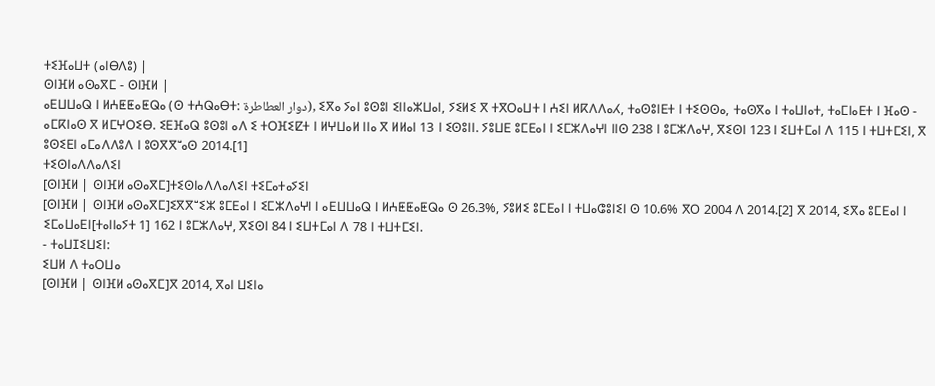ⵜⵉⴼⴰⵡⵜ (ⴰⵏⴱⴷⵓ) |
ⵙⵏⴼⵍ ⴰⵙⴰⴳⵎ - ⵙⵏⴼⵍ |
ⴰⴹⵡⵡⴰⵕ ⵏ ⵍⵄⵟⵟⴰⵟⵕⴰ (ⵙ ⵜⵄⵕⴰⴱⵜ: دوار العطاطرة), ⵉⴳⴰ ⵢⴰⵏ ⵓⵙⵓⵏ ⵉⵏⵏⴰⵣⵡⴰⵏ, ⵢⵉⵍⵉ ⴳ ⵜⴳⵔⴰⵡⵜ ⵏ ⵄⵉⵏ ⵍⴽⴷⴷⴰⵃ, ⵜⴰⵙⵓⵏⴹⵜ ⵏ ⵜⵉⵙⵙⴰ, ⵜⴰⵙⴳⴰ ⵏ ⵜⴰⵡⵏⴰⵜ, ⵜⴰⵎⵏⴰⴹⵜ ⵏ ⴼⴰⵙ - ⴰⵎⴽⵏⴰⵙ ⴳ ⵍⵎⵖⵔⵉⴱ. ⵉⴹⴼⴰⵕ ⵓⵙⵓⵏ ⴰⴷ ⵉ ⵜⵔⴼⵉⵇⵜ ⵏ ⵍⵖⵡⴰⵍ ⵏⵏⴰ ⴳ ⵍⵍⴰⵏ 13 ⵏ ⵉⵙⵓⵏⵏ. ⵢⵓⵡⴹ ⵓⵎⴹⴰⵏ ⵏ ⵉⵎⵣⴷⴰⵖⵏ ⵏⵏⵙ 238 ⵏ ⵓⵎⵣⴷⴰⵖ, ⴳⵉⵙⵏ 123 ⵏ ⵉⵡⵜⵎⴰⵏ ⴷ 115 ⵏ ⵜⵡⵜⵎⵉⵏ, ⴳ ⵓⵙⵉⴹⵏ ⴰⵎⴰⴷⴷⵓⴷ ⵏ ⵓⵙⴳⴳⵯⴰⵙ 2014.[1]
ⵜⵉⵙⵏⴰⴷⴷⴰⴷⵉⵏ
[ⵙⵏⴼⵍ | ⵙⵏⴼⵍ ⴰⵙⴰⴳⵎ]ⵜⵉⵙⵏⴰⴷⴷⴰⴷⵉⵏ ⵜⵉⵎⴰⵜⴰⵢⵉⵏ
[ⵙⵏⴼⵍ | ⵙⵏⴼⵍ ⴰⵙⴰⴳⵎ]ⵉⴳⴳⵯⵉⵣ ⵓⵎⴹⴰⵏ ⵏ ⵉⵎⵣⴷⴰⵖⵏ ⵏ ⴰⴹⵡⵡⴰⵕ ⵏ ⵍⵄⵟⵟⴰⵟⵕⴰ ⵙ 26.3%, ⵢⵓⵍⵉ ⵓⵎⴹⴰⵏ ⵏ ⵜⵡⴰⵛⵓⵏⵉⵏ ⵙ 10.6% ⴳⵔ 2004 ⴷ 2014.[2] ⴳ 2014, ⵉⴳⴰ ⵓⵎⴹⴰⵏ ⵏ ⵉⵎⴰⵡⴰⴹⵏ[ⵜⴰⵏⵏⴰⵢⵜ 1] 162 ⵏ ⵓⵎⵣⴷⴰⵖ, ⴳⵉⵙⵏ 84 ⵏ ⵉⵡⵜⵎⴰⵏ ⴷ 78 ⵏ ⵜⵡⵜⵎⵉⵏ.
- ⵜⴰⵡⵊⵉⵡⵉⵏ:
ⵉⵡⵍ ⴷ ⵜⴰⵔⵡⴰ
[ⵙⵏⴼⵍ | ⵙⵏⴼⵍ ⴰⵙⴰⴳⵎ]ⴳ 2014, ⴳⴰⵏ ⵡⵉⵏⴰ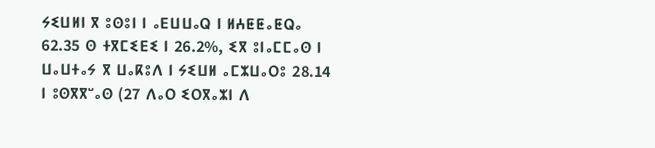ⵢⵉⵡⵍⵏ ⴳ ⵓⵙⵓⵏ ⵏ ⴰⴹⵡⵡⴰⵕ ⵏ ⵍⵄⵟⵟⴰⵟⵕⴰ 62.35 ⵙ ⵜⴳⵎⵉⴹⵉ ⵏ 26.2%, ⵉⴳ ⵓⵏⴰⵎⵎⴰⵙ ⵏ ⵡⴰⵡⵜⴰⵢ ⴳ ⵡⴰⴽⵓⴷ ⵏ ⵢⵉⵡⵍ ⴰⵎⵣⵡⴰⵔⵓ 28.14 ⵏ ⵓⵙⴳⴳⵯⴰⵙ (27 ⴷⴰⵔ ⵉⵔⴳⴰⵣⵏ ⴷ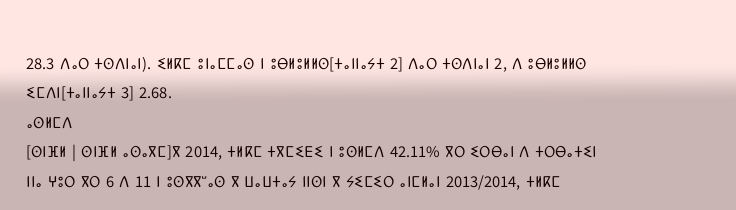28.3 ⴷⴰⵔ ⵜⵙⴷⵏⴰⵏ). ⵉⵍⴽⵎ ⵓⵏⴰⵎⵎⴰⵙ ⵏ ⵓⴱⵍⵓⵍⵍⵙ[ⵜⴰⵏⵏⴰⵢⵜ 2] ⴷⴰⵔ ⵜⵙⴷⵏⴰⵏ 2, ⴷ ⵓⴱⵍⵓⵍⵍⵙ ⵉⵎⴷⵏ[ⵜⴰⵏⵏⴰⵢⵜ 3] 2.68.
ⴰⵙⵍⵎⴷ
[ⵙⵏⴼⵍ | ⵙⵏⴼⵍ ⴰⵙⴰⴳⵎ]ⴳ 2014, ⵜⵍⴽⵎ ⵜⴳⵎⵉⴹⵉ ⵏ ⵓⵙⵍⵎⴷ 42.11% ⴳⵔ ⵉⵔⴱⴰⵏ ⴷ ⵜⵔⴱⴰⵜⵉⵏ ⵏⵏⴰ ⵖⵓⵔ ⴳⵔ 6 ⴷ 11 ⵏ ⵓⵙⴳⴳⵯⴰⵙ ⴳ ⵡⴰⵡⵜⴰⵢ ⵏⵏⵙⵏ ⴳ ⵢⵉⵎⵉⵔ ⴰⵏⵎⵍⴰⵏ 2013/2014, ⵜⵍⴽⵎ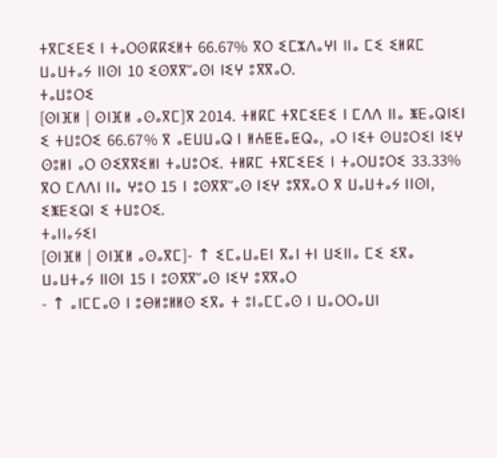ⵜⴳⵎⵉⴹⵉ ⵏ ⵜⴰⵔⵙⴽⴽⵉⵍⵜ 66.67% ⴳⵔ ⵉⵎⵣⴷⴰⵖⵏ ⵏⵏⴰ ⵎⵉ ⵉⵍⴽⵎ ⵡⴰⵡⵜⴰⵢ ⵏⵏⵙⵏ 10 ⵉⵙⴳⴳⵯⴰⵙⵏ ⵏⵉⵖ ⵓⴳⴳⴰⵔ.
ⵜⴰⵡⵓⵔⵉ
[ⵙⵏⴼⵍ | ⵙⵏⴼⵍ ⴰⵙⴰⴳⵎ]ⴳ 2014. ⵜⵍⴽⵎ ⵜⴳⵎⵉⴹⵉ ⵏ ⵎⴷⴷ ⵏⵏⴰ ⵥⴹⴰⵕⵏⵉⵏ ⵉ ⵜⵡⵓⵔⵉ 66.67% ⴳ ⴰⴹⵡⵡⴰⵕ ⵏ ⵍⵄⵟⵟⴰⵟⵕⴰ, ⴰⵔ ⵏⵉⵜ ⵙⵡⵓⵔⵉⵏ ⵏⵉⵖ ⵙⵓⵍⵏ ⴰⵔ ⵙⵉⴳⴳⵉⵍⵏ ⵜⴰⵡⵓⵔⵉ. ⵜⵍⴽⵎ ⵜⴳⵎⵉⴹⵉ ⵏ ⵜⴰⵔⵡⵓⵔⵉ 33.33% ⴳⵔ ⵎⴷⴷⵏ ⵏⵏⴰ ⵖⵓⵔ 15 ⵏ ⵓⵙⴳⴳⵯⴰⵙ ⵏⵉⵖ ⵓⴳⴳⴰⵔ ⴳ ⵡⴰⵡⵜⴰⵢ ⵏⵏⵙⵏ, ⵉⵥⴹⵉⵕⵏ ⵉ ⵜⵡⵓⵔⵉ.
ⵜⴰⵏⵏⴰⵢⵉⵏ
[ⵙⵏⴼⵍ | ⵙⵏⴼⵍ ⴰⵙⴰⴳⵎ]- ↑ ⵉⵎⴰⵡⴰⴹⵏ ⴳⴰⵏ ⵜⵏ ⵡⵉⵏⵏⴰ ⵎⵉ ⵉⴳⴰ ⵡⴰⵡⵜⴰⵢ ⵏⵏⵙⵏ 15 ⵏ ⵓⵙⴳⴳⵯⴰⵙ ⵏⵉⵖ ⵓⴳⴳⴰⵔ
- ↑ ⴰⵏⵎⵎⴰⵙ ⵏ ⵓⴱⵍⵓⵍⵍⵙ ⵉⴳⴰ ⵜ ⵓⵏⴰⵎⵎⴰⵙ ⵏ ⵡⴰⵔⵔⴰⵡⵏ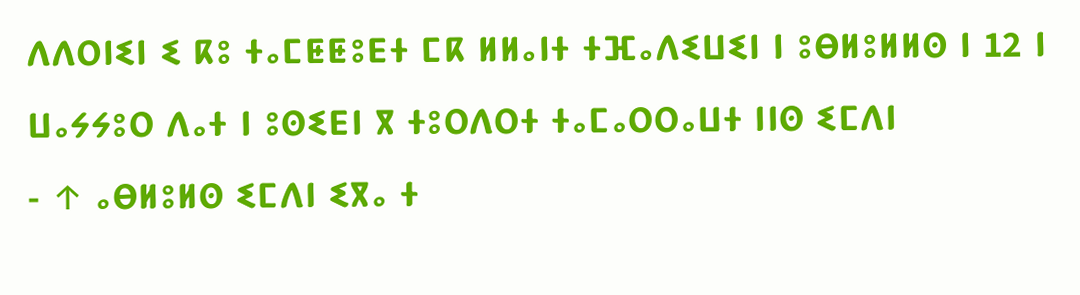ⴷⴷⵔⵏⵉⵏ ⵉ ⴽⵓ ⵜⴰⵎⵟⵟⵓⴹⵜ ⵎⴽ ⵍⵍⴰⵏⵜ ⵜⴼⴰⴷⵉⵡⵉⵏ ⵏ ⵓⴱⵍⵓⵍⵍⵙ ⵏ 12 ⵏ ⵡⴰⵢⵢⵓⵔ ⴷⴰⵜ ⵏ ⵓⵙⵉⴹⵏ ⴳ ⵜⵓⵔⴷⵔⵜ ⵜⴰⵎⴰⵔⵔⴰⵡⵜ ⵏⵏⵙ ⵉⵎⴷⵏ
- ↑ ⴰⴱⵍⵓⵍⵙ ⵉⵎⴷⵏ ⵉⴳⴰ ⵜ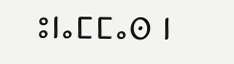ⵓⵏⴰⵎⵎⴰⵙ ⵏ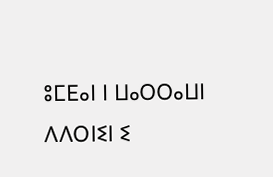ⵓⵎⴹⴰⵏ ⵏ ⵡⴰⵔⵔⴰⵡⵏ ⴷⴷⵔⵏⵉⵏ ⵉ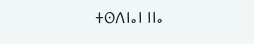ⵜⵙⴷⵏⴰⵏ ⵏⵏⴰ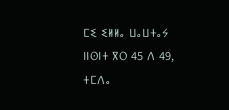ⵎⵉ ⵉⵍⵍⴰ ⵡⴰⵡⵜⴰⵢ ⵏⵏⵙⵏⵜ ⴳⵔ 45 ⴷ 49, ⵜⵎⴷⴰ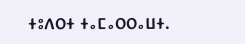ⵜⵓⴷⵔⵜ ⵜⴰⵎⴰⵔⵔⴰⵡⵜ.